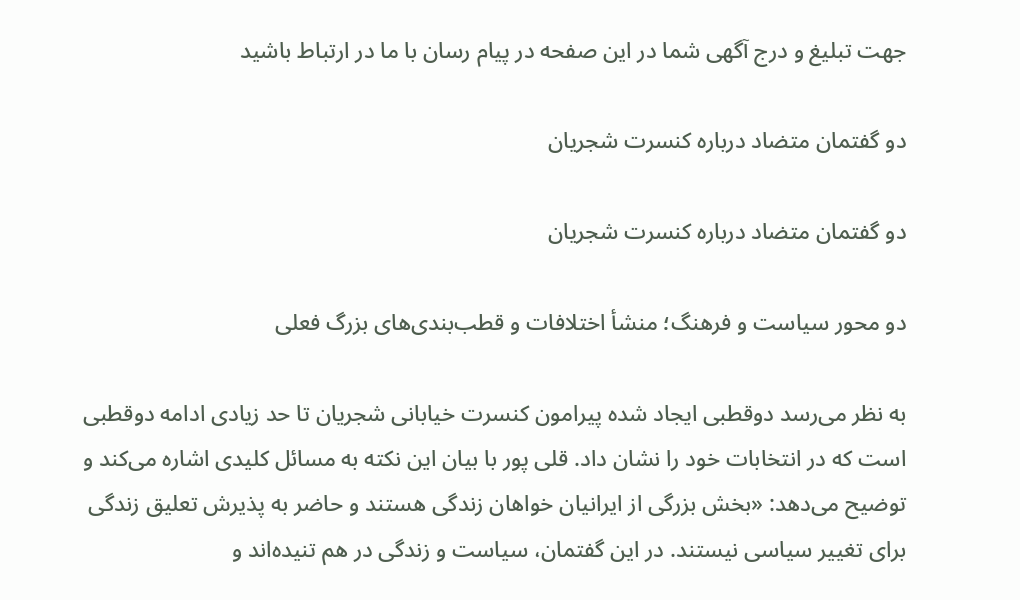جهت تبلیغ و درج آگهی شما در این صفحه در پیام رسان با ما در ارتباط باشید

دو گفتمان متضاد درباره کنسرت شجریان

دو گفتمان متضاد درباره کنسرت شجریان

دو محور سیاست و فرهنگ؛ منشأ اختلافات و قطب‌بندی‌های بزرگ فعلی

به نظر می‌رسد دوقطبی ایجاد شده پیرامون کنسرت خیابانی شجریان تا حد زیادی ادامه دوقطبی است که در انتخابات خود را نشان داد. قلی پور با بیان این نکته به مسائل کلیدی اشاره می‌کند و توضیح می‌دهد: «بخش بزرگی از ایرانیان خواهان زندگی هستند و حاضر به پذیرش تعلیق زندگی برای تغییر سیاسی نیستند. در این گفتمان، سیاست و زندگی در هم تنیده‌اند و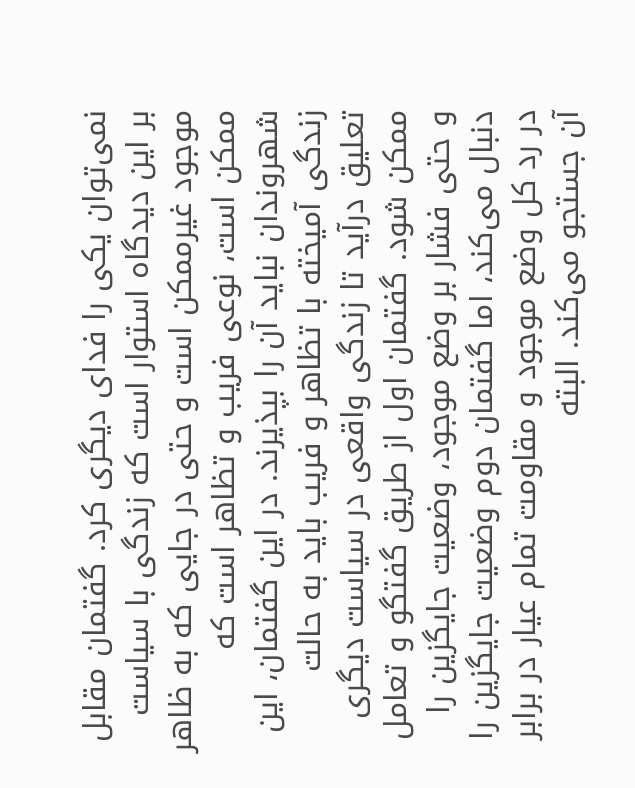نمی‌توان یکی را فدای دیگری کرد. گفتمان مقابل بر این دیدگاه استوار است که زندگی با سیاست موجود غیرممکن است و حتی در جایی که به ظاهر ممکن است، نوعی فریب و تظاهر است که شهروندان نباید آن را بپذیرند. در این گفتمان، این زندگی آمیخته با تظاهر و فریب باید به حالت تعلیق درآید تا زندگی واقعی در سیاست دیگری ممکن شود. گفتمان اول از طریق گفتگو و تعامل و حتی فشار بر وضع موجود، وضعیت جایگزین را دنبال می‌کند، اما گفتمان دوم وضعیت جایگزین را در رد کل وضع موجود و مقاومت تمام عیار در برابر آن جستجو می‌کند. البته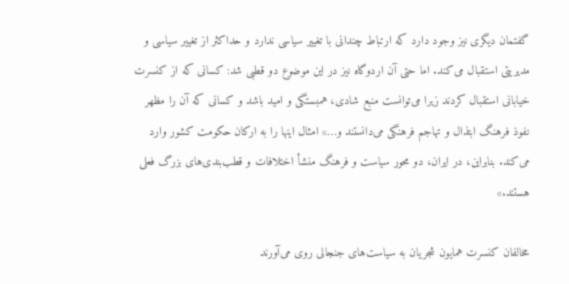گفتمان دیگری نیز وجود دارد که ارتباط چندانی با تغییر سیاسی ندارد و حداکثر از تغییر سیاسی و مدیریتی استقبال می‌کند. اما حتی آن اردوگاه نیز در این موضوع دو قطبی شد: کسانی که از کنسرت خیابانی استقبال کردند زیرا می‌توانست منبع شادی، همبستگی و امید باشد و کسانی که آن را مظهر نفوذ فرهنگ ابتذال و تهاجم فرهنگی می‌دانستند و…» امثال اینها را به ارکان حکومت کشور وارد می‌کند. بنابراین، در ایران، دو محور سیاست و فرهنگ منشأ اختلافات و قطب‌بندی‌های بزرگ فعلی هستند.»

مخالفان کنسرت همایون شجریان به سیاست‌های جنجالی روی می‌آورند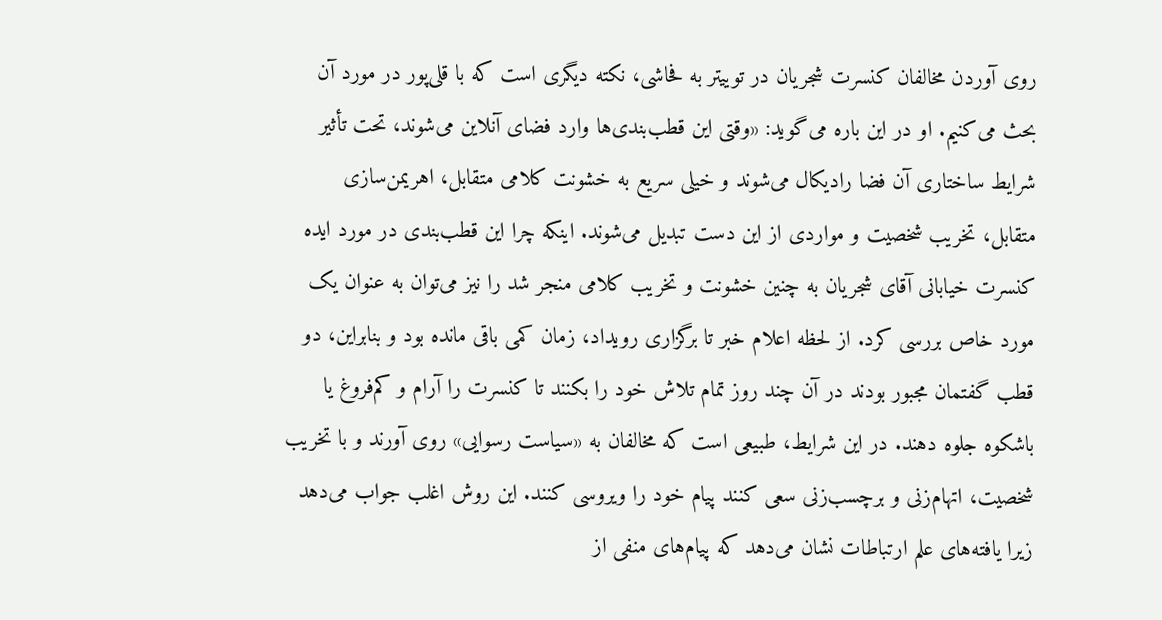روی آوردن مخالفان کنسرت شجریان در توییتر به فحاشی، نکته دیگری است که با قلی‌پور در مورد آن بحث می‌کنیم. او در این باره می‌گوید: «وقتی این قطب‌بندی‌ها وارد فضای آنلاین می‌شوند، تحت تأثیر شرایط ساختاری آن فضا رادیکال می‌شوند و خیلی سریع به خشونت کلامی متقابل، اهریمن‌سازی متقابل، تخریب شخصیت و مواردی از این دست تبدیل می‌شوند. اینکه چرا این قطب‌بندی در مورد ایده کنسرت خیابانی آقای شجریان به چنین خشونت و تخریب کلامی منجر شد را نیز می‌توان به عنوان یک مورد خاص بررسی کرد. از لحظه اعلام خبر تا برگزاری رویداد، زمان کمی باقی مانده بود و بنابراین، دو قطب گفتمان مجبور بودند در آن چند روز تمام تلاش خود را بکنند تا کنسرت را آرام و کم‌فروغ یا باشکوه جلوه دهند. در این شرایط، طبیعی است که مخالفان به «سیاست رسوایی» روی آورند و با تخریب شخصیت، اتهام‌زنی و برچسب‌زنی سعی کنند پیام خود را ویروسی کنند. این روش اغلب جواب می‌دهد زیرا یافته‌های علم ارتباطات نشان می‌دهد که پیام‌های منفی از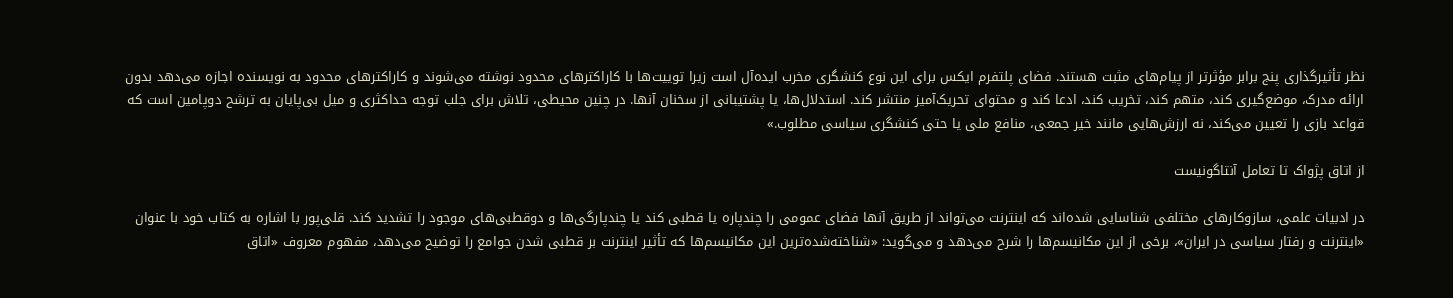نظر تأثیرگذاری پنج برابر مؤثرتر از پیام‌های مثبت هستند. فضای پلتفرم ایکس برای این نوع کنشگری مخرب ایده‌آل است زیرا توییت‌ها با کاراکترهای محدود نوشته می‌شوند و کاراکترهای محدود به نویسنده اجازه می‌دهد بدون ارائه مدرک، موضع‌گیری کند، متهم کند، تخریب کند، ادعا کند و محتوای تحریک‌آمیز منتشر کند. استدلال‌ها، یا پشتیبانی از سخنان آنها. در چنین محیطی، تلاش برای جلب توجه حداکثری و میل بی‌پایان به ترشح دوپامین است که قواعد بازی را تعیین می‌کند، نه ارزش‌هایی مانند خیر جمعی، منافع ملی یا حتی کنشگری سیاسی مطلوب.»

از اتاق پژواک تا تعامل آنتاگونیست

در ادبیات علمی، سازوکارهای مختلفی شناسایی شده‌اند که اینترنت می‌تواند از طریق آنها فضای عمومی را چندپاره یا قطبی کند یا چندپارگی‌ها و دوقطبی‌های موجود را تشدید کند. قلی‌پور با اشاره به کتاب خود با عنوان «اینترنت و رفتار سیاسی در ایران»، برخی از این مکانیسم‌ها را شرح می‌دهد و می‌گوید: «شناخته‌شده‌ترین این مکانیسم‌ها که تأثیر اینترنت بر قطبی شدن جوامع را توضیح می‌دهد، مفهوم معروف «اتاق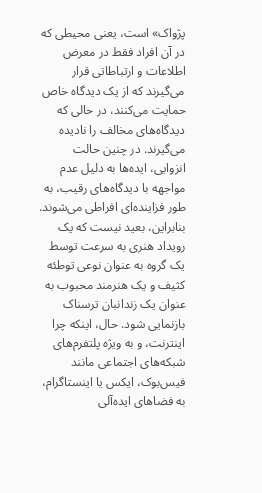پژواک» است، یعنی محیطی که در آن افراد فقط در معرض اطلاعات و ارتباطاتی قرار می‌گیرند که از یک دیدگاه خاص حمایت می‌کنند، در حالی که دیدگاه‌های مخالف را نادیده می‌گیرند. در چنین حالت انزوایی، ایده‌ها به دلیل عدم مواجهه با دیدگاه‌های رقیب، به طور فزاینده‌ای افراطی می‌شوند. بنابراین، بعید نیست که یک رویداد هنری به سرعت توسط یک گروه به عنوان نوعی توطئه کثیف و یک هنرمند محبوب به عنوان یک زندانبان ترسناک بازنمایی شود. حال، اینکه چرا اینترنت، و به ویژه پلتفرم‌های شبکه‌های اجتماعی مانند فیس‌بوک، ایکس یا اینستاگرام، به فضاهای ایده‌آلی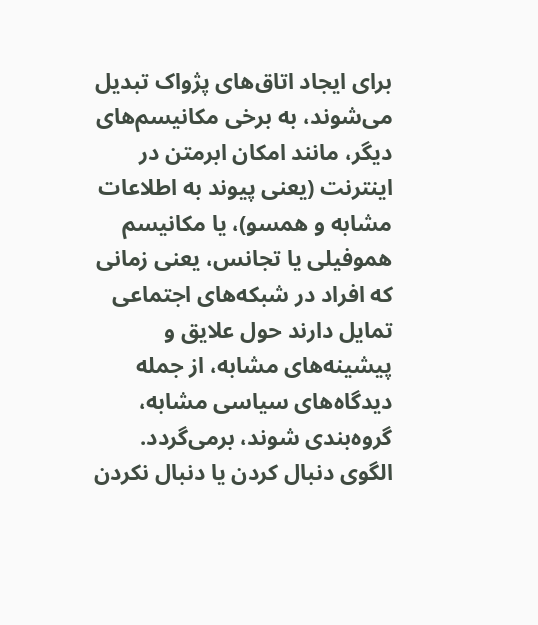برای ایجاد اتاق‌های پژواک تبدیل می‌شوند، به برخی مکانیسم‌های دیگر، مانند امکان ابرمتن در اینترنت (یعنی پیوند به اطلاعات مشابه و همسو)، یا مکانیسم هموفیلی یا تجانس، یعنی زمانی که افراد در شبکه‌های اجتماعی تمایل دارند حول علایق و پیشینه‌های مشابه، از جمله دیدگاه‌های سیاسی مشابه، گروه‌بندی شوند، برمی‌گردد. الگوی دنبال کردن یا دنبال نکردن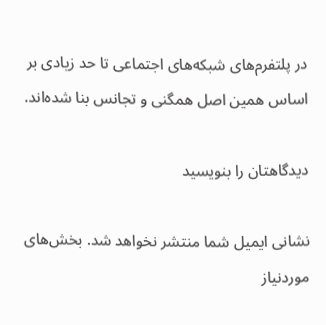در پلتفرم‌های شبکه‌های اجتماعی تا حد زیادی بر اساس همین اصل همگنی و تجانس بنا شده‌اند.

دیدگاهتان را بنویسید

نشانی ایمیل شما منتشر نخواهد شد. بخش‌های موردنیاز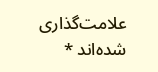علامت‌گذاری شده‌اند *